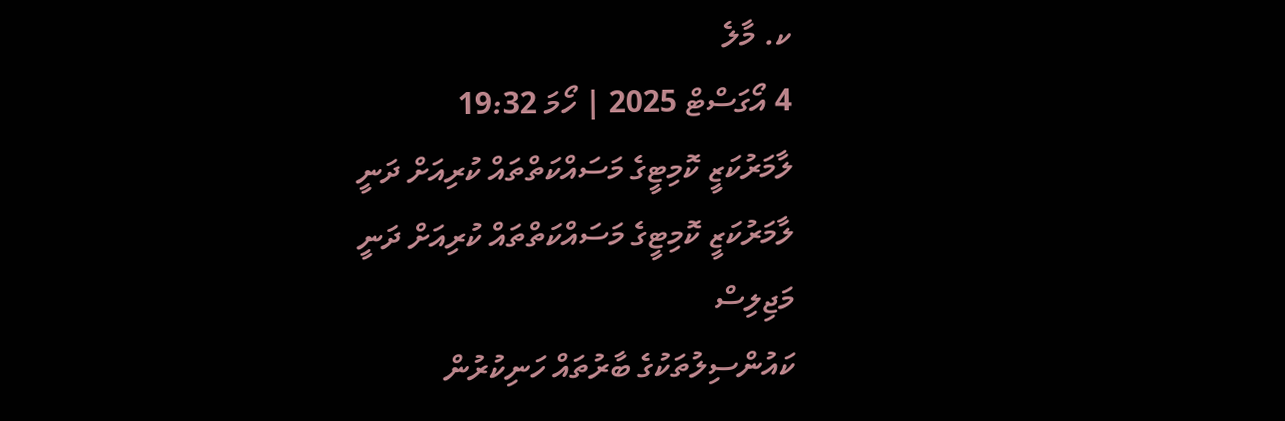ކ. މާލެ
4 އޯގަސްޓް 2025 | ހޯމަ 19:32
ލާމަރުކަޒީ ކޮމިޓީގެ މަސައްކަތްތައް ކުރިއަށް ދަނީ
ލާމަރުކަޒީ ކޮމިޓީގެ މަސައްކަތްތައް ކުރިއަށް ދަނީ
މަޖިލިސް
ކައުންސިލުތަކުގެ ބާރުތައް ހަނިކުރުން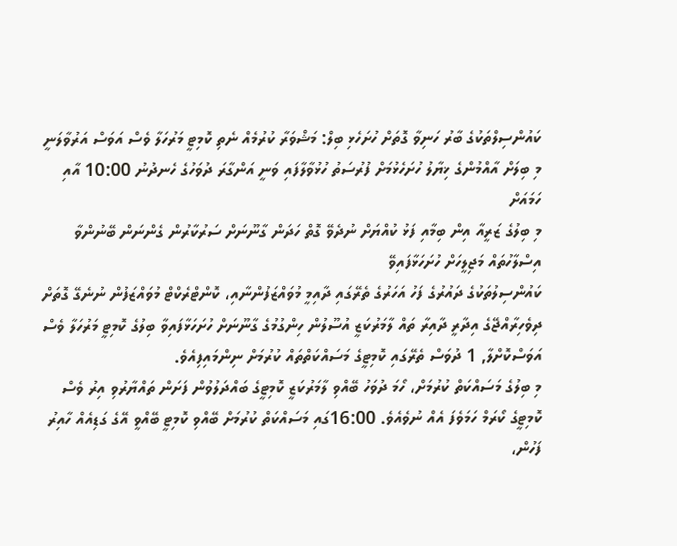ކައުންސިލްތަކުގެ ބާރު ހަނިވާ ގޮތަށް ހުށަހެޅި ބިލް: މަޝްވަރާ ކުރުމެއް ނެތި ކޮމިޓީ މަރުހަލާ ވެސް އަވަސް އަރުވާލަނީ
މި ބިލަށް އާއްމުންގެ ޚިޔާލު ހުށަހެޅުމަށް ފުރުސަތު ހުޅުވާލާފައި ވަނީ އަންގާރަ ދުވަހުގެ ހެނދުނު 10:00 އާއި ހަމައަށް
މި ބިލުގެ ޒަރީއާ އިން ބިމާއި ފަޅު ކުއްޔަށް ނުދެވޭ ގޮތް ހަދަން ގާނޫނަށް ސަރުކާރުން ގެންނަން ބޭނުންވާ އިސްލާހުތައް މަޖިލީހަށް ހުށަހަޅާފައިވޭ
ކައުންސިލުތަކުގެ ދައުރުގެ ފަހު އަހަރުގެ ތެރޭގައި ދާއިމީ މުވައްޒަފުންނާއި، ކޮންޓްރެކްޓް މުވައްޒަފުން ނުނެގޭ ގޮތަށް ދިވެހިރާއްޖޭގެ އިދާރީ ދާއިރާ ތައް ލާމަރުކަޒީ އުސޫލުން ހިންގުމުގެ ގާނޫނަށް ހުށަހަޅާފައިވާ ބިލުގެ ކޮމިޓީ މަރުހަލާ ވެސް އަވަސްކޮށްލާ, 1 ދުވަސް ތެރޭގައި ކޮމިޓީގެ މަސައްކަތްތައް ކުރުމަށް ނިންމައިފިއެވެ.
މި ބިލުގެ މަސައްކަތް ކުރުމަށް، ހޯމަ ދުވަހު ބޭއްވި ލާމަރުކަޒީ ކޮމިޓީގެ ބައްދަލުވުން ފަށަން ތައްޔާރުވި އިރު ވެސް ކޮމިޓީގެ ކޯރަމް ހަމަވެފަ އެއް ނުވެއެވެ. 16:00ގައި މަސައްކަތް ކުރުމަށް ބޭއްވި ކޮމިޓީ ބޭއްވީ އޭގެ ގަޑިއެއް ހާއިރު ފަހުން،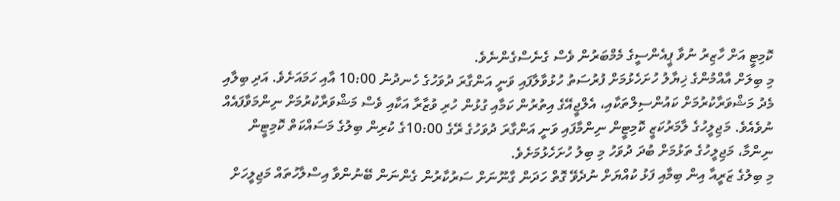ކޮމިޓީ އަށް ހާޒިރު ނުވާ ޕީއެންސީގެ މެމްބަރުން ވެސް ގެނެސްގެންނެވެ.
މި ބިލަށް އާއްމުންގެ ޚިޔާލު ހުށަހެޅުމަށް ފުރުސަތު ހުޅުވާލާފައި ވަނީ އަންގާރަ ދުވަހުގެ ހެނދުނު 10:00 އާއި ހަމައަށެވެ. އަދި ބިލާއި މެދު މަޝްވަރާކުރުމަށް ކައުންސިލްތަކާއި، އެލްޖީއޭގެ އިތުރުން ކަމާއި ގުޅުން ހުރި ވުޒާރާ އަކާއި ވެސް މަޝްވަރާކުރުމަށް ނިންމަވާފައެއް ނުވެއެވެ. މަޖިލީހުގެ ލާމަރުކަޒީ ކޮމިޓީން ނިންމާފައި ވަނީ އަންގާރަ ދުވަހުގެ ރޭގެ 10:00ގެ ކުރިން ބިލުގެ މަސައްކަތް ކޮމިޓީން ނިންމާ، މަޖިލީހުގެ ތަޅުމަށް ބުދަ ދުވަހު މި ބިލު ހުށަހެޅުމަށެވެ.
މި ބިލުގެ ޒަރީއާ އިން ބިމާއި ފަޅު ކުއްޔަށް ނުދެވޭ ގޮތް ހަދަން ގާނޫނަށް ސަރުކާރުން ގެންނަން ބޭނުންވާ އިސްލާހުތައް މަޖިލީހަށް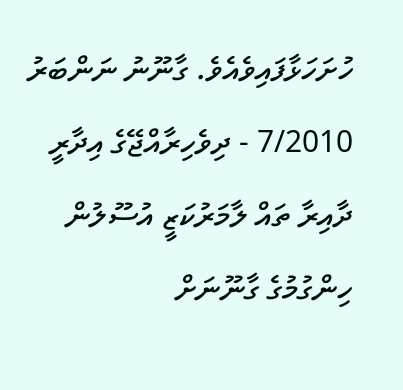ހުށަހަޅާފައިވެއެވެ. ގާނޫނު ނަންބަރު 7/2010 - ދިވެހިރާއްޖޭގެ އިދާރީ ދާއިރާ ތައް ލާމަރުކަޒީ އުސޫލުން ހިންގުމުގެ ގާނޫނަށް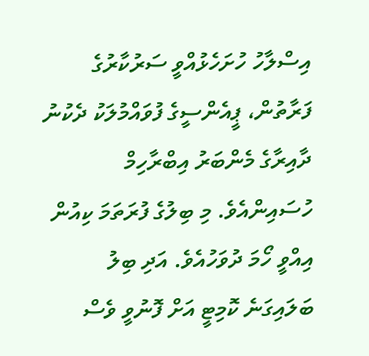އިސްލާހު ހުށަހެޅުއްވީ ސަރުކާރުގެ ފަރާތުން، ޕީއެންސީގެ ފުވައްމުލަކު ދެކުނު ދާއިރާގެ މެންބަރު އިބްރާހިމް ހުސައިންއެވެ. މި ބިލުގެ ފުރަތަމަ ކިއުން އިއްވީ ހޯމަ ދުވަހުއެވެ. އަދި ބިލު ބަލައިގަނެ ކޮމިޓީ އަށް ފޮނުވީ ވެސް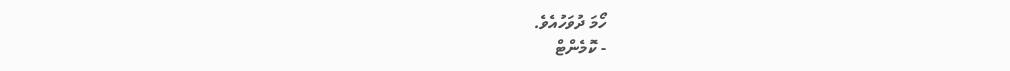ހޯމަ ދުވަހުއެވެ.
- ކޮމެންޓް